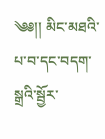༄༅།། མིང་མཐའི་པ་བ་དང་བདག་སྒྲའི་སྦྱོར་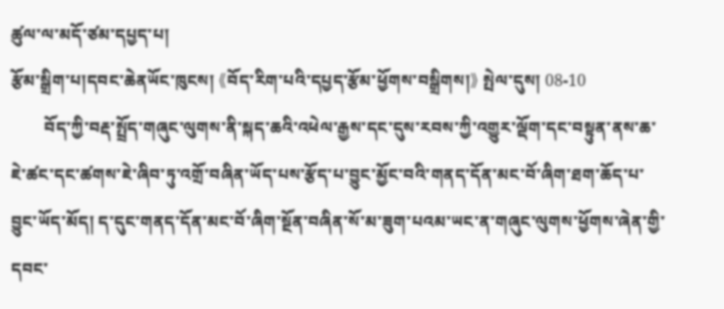ཚུལ་ལ་མདོ་ཙམ་དཔྱད་པ།
རྩོམ་སྒྲིག་པ།དབང་ཆེནཡོང་ཁུངས། 《བོད་རིག་པའི་དཔྱད་རྩོམ་ཕྱོགས་བསྒྲིགས།》 སྤེལ་དུས། 08-10
        བོད་ཀྱི་བརྡ་སྤྲོད་གཞུང་ལུགས་ནི་སྐད་ཆའི་འཕེལ་རྒྱས་དང་དུས་རབས་ཀྱི་འགྱུར་ལྡོག་དང་བསྟུན་ནས་ཆ་ཇེ་ཚང་དང་ཚགས་ཇེ་ཞིབ་ཏུ་འགྲོ་བཞིན་ཡོད་པས་རྩོད་པ་བྱུང་མྱོང་བའི་གནད་དོན་མང་བོ་ཞིག་ཐག་ཆོད་པ་བྱུང་ཡོད་མོད། ད་དུང་གནད་དོན་མང་བོ་ཞིག་སྔོན་བཞིན་སོ་མ་ཟུག་པའམ་ཡང་ན་གཞུང་ལུགས་ཕྱོགས་ཞེན་གྱི་དབང་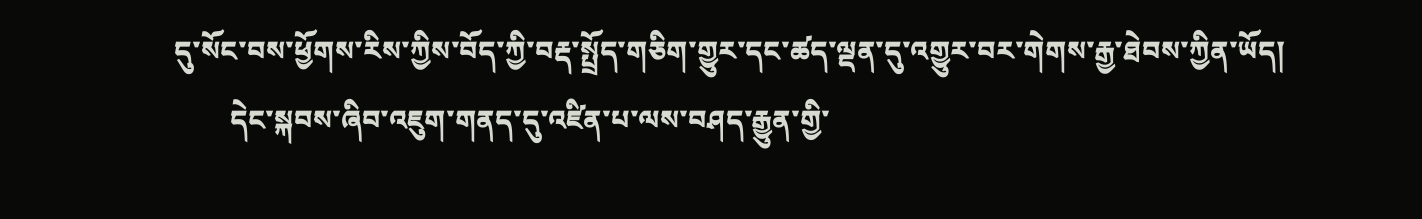དུ་སོང་བས་ཕྱོགས་རིས་ཀྱིས་བོད་ཀྱི་བརྡ་སྤྲོད་གཅིག་གྱུར་དང་ཚད་ལྡན་དུ་འགྱུར་བར་གེགས་རྒྱ་ཐེབས་ཀྱིན་ཡོད།
        དེང་སྐབས་ཞིབ་འཇུག་གནད་དུ་འཛིན་པ་ལས་བཤད་རྒྱུན་གྱི་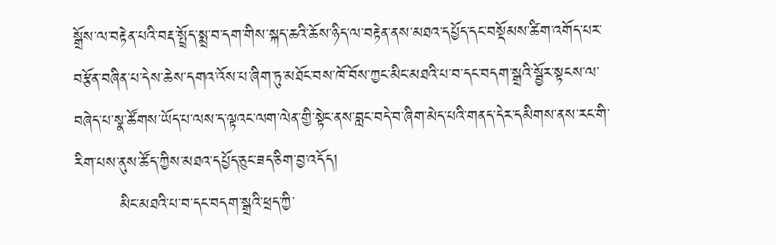སྒྲོས་ལ་བརྟེན་པའི་བརྡ་སྤྲོད་སྨྲ་བ་དག་གིས་སྐད་ཆའི་ཆོས་ཉིད་ལ་བརྟེན་ནས་མཐའ་དཔྱོད་དང་བསྡོམས་ཚིག་འགོད་པར་བརྩོན་བཞིན་པ་དེས་ཆེས་དགའ་འོས་པ་ཞིག་ཏུ་མཐོང་བས་ཁོ་བོས་ཀྱང་མིང་མཐའི་པ་བ་དང་བདག་སྒྲའི་སྦྱོར་སྟངས་ལ་བཞེད་པ་སྣ་ཚོགས་ཡོད་པ་ལས་ད་ལྟའང་ལག་ལེན་གྱི་སྟེང་ནས་བླང་བདེ་བ་ཞིག་མེད་པའི་གནད་དེར་དམིགས་ནས་རང་གི་རིག་པས་ནུས་ཚོད་ཀྱིས་མཐའ་དཔྱོད་ཅུང་ཟད་ཅིག་བྱ་འདོད།
        མིང་མཐའི་པ་བ་དང་བདག་སྒྲའི་ཕྲད་ཀྱི་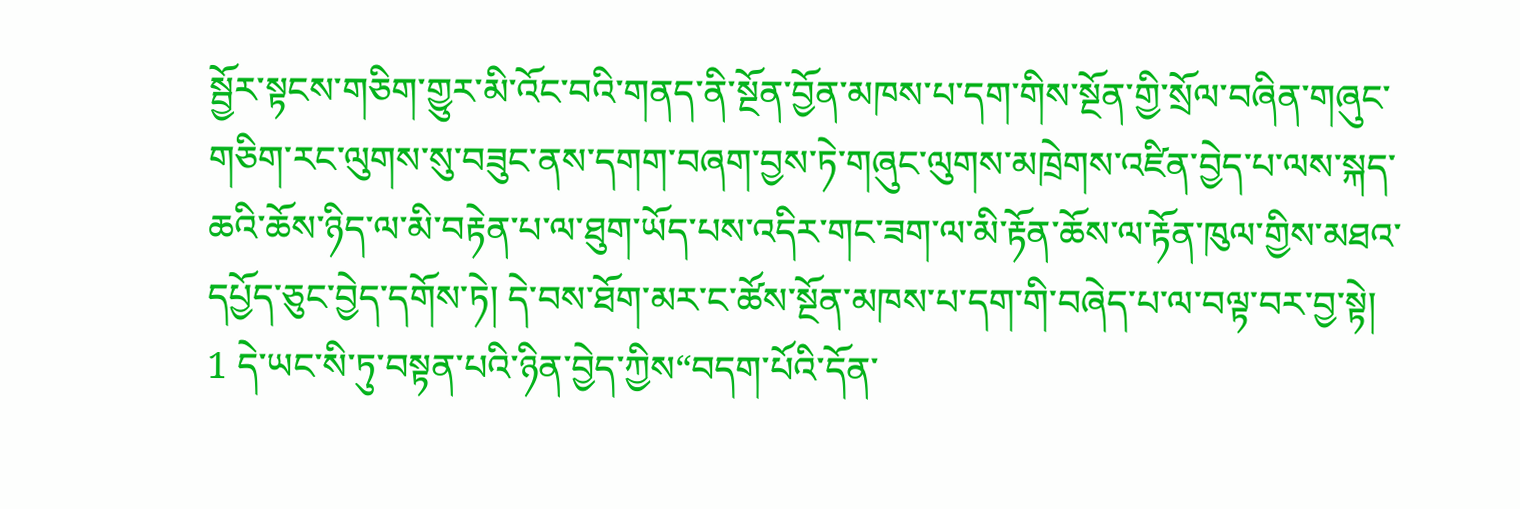སྦྱོར་སྟངས་གཅིག་གྱུར་མི་འོང་བའི་གནད་ནི་སྔོན་བྱོན་མཁས་པ་དག་གིས་སྔོན་གྱི་སྲོལ་བཞིན་གཞུང་གཅིག་རང་ལུགས་སུ་བཟུང་ནས་དགག་བཞག་བྱས་ཏེ་གཞུང་ལུགས་མཁྲེགས་འཛིན་བྱེད་པ་ལས་སྐད་ཆའི་ཆོས་ཉིད་ལ་མི་བརྟེན་པ་ལ་ཐུག་ཡོད་པས་འདིར་གང་ཟག་ལ་མི་རྟོན་ཆོས་ལ་རྟོན་ཁུལ་གྱིས་མཐའ་དཔྱོད་ཅུང་བྱེད་དགོས་ཏེ། དེ་བས་ཐོག་མར་ང་ཚོས་སྔོན་མཁས་པ་དག་གི་བཞེད་པ་ལ་བལྟ་བར་བྱ་སྟེ།
1 དེ་ཡང་སི་ཏུ་བསྟན་པའི་ཉིན་བྱེད་ཀྱིས“བདག་པོའི་དོན་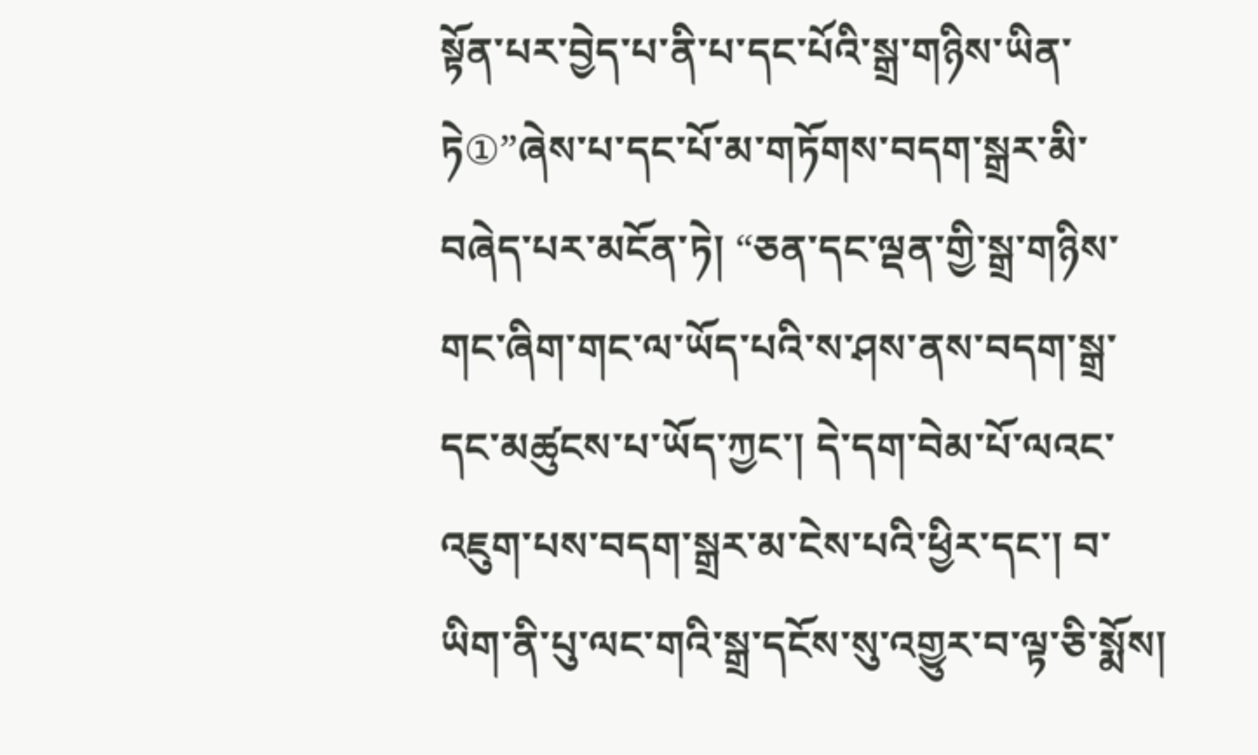སྟོན་པར་བྱེད་པ་ནི་པ་དང་པོའི་སྒྲ་གཉིས་ཡིན་ཏེ①”ཞེས་པ་དང་པོ་མ་གཏོགས་བདག་སྒྲར་མི་བཞེད་པར་མངོན་ཏེ། “ཅན་དང་ལྡན་གྱི་སྒྲ་གཉིས་གང་ཞིག་གང་ལ་ཡོད་པའི་ས་ཤས་ནས་བདག་སྒྲ་དང་མཚུངས་པ་ཡོད་ཀྱང་། དེ་དག་བེམ་པོ་ལའང་འཇུག་པས་བདག་སྒྲར་མ་ངེས་པའི་ཕྱིར་དང་། བ་ཡིག་ནི་པུ་ལང་གའི་སྒྲ་དངོས་སུ་འགྱུར་བ་ལྟ་ཅི་སྨོས།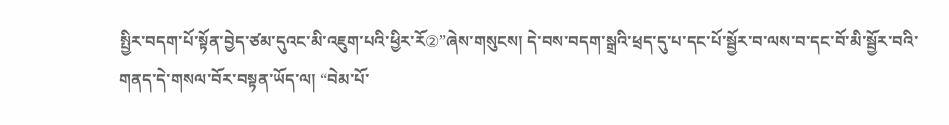སྤྱིར་བདག་པོ་སྟོན་བྱེད་ཙམ་དུའང་མི་འཇུག་པའི་ཕྱིར་རོ②”ཞེས་གསུངས། དེ་བས་བདག་སྒྲའི་ཕྲད་དུ་པ་དང་པོ་སྦྱོར་བ་ལས་བ་དང་བོ་མི་སྦྱོར་བའི་གནད་དེ་གསལ་བོར་བསྟན་ཡོད་ལ། “བེམ་པོ་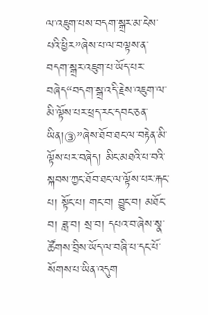ལ་འཇུག་པས་བདག་སྒྲར་མ་ངེས་པའི་ཕྱིར”ཞེས་པ་ལ་བལྟས་ན་བདག་སྒྲར་འཇུག་པ་ཡོད་པར་བཞེད“བདག་སྒྲ་འདི་རྗེས་འཇུག་ལ་མི་ལྟོས་པར་ཕྲད་རང་དབང་ཅན་ཡིན།③”ཞེས་ཐོབ་ཐང་ལ་བརྟེན་མི་ལྟོས་པར་བཞེད། མིང་མཐའི་པ་བའི་སྐབས་ཀྱང་ཐོབ་ཐང་ལ་ལྟོས་པར་རྐང་པ། སྟོང་པ། གང་བ། བྱུང་བ། མཐོང་བ། ཟླ་བ། སྲ་བ། དཔའ་བ་ཞེས་སྣ་ཚོགས་བྲིས་ཡོད་ལ་བཞི་པ་དང་པོ་སོགས་པ་ཡིན་འདུག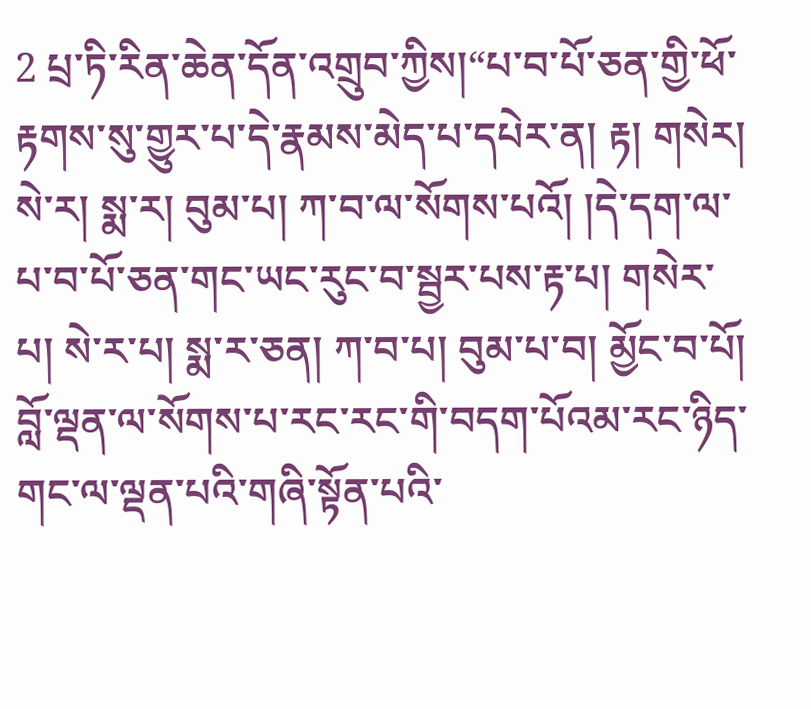2 པྲ་ཏི་རིན་ཆེན་དོན་འགྲུབ་ཀྱིས།“པ་བ་པོ་ཅན་གྱི་ཕོ་རྟགས་སུ་གྱུར་པ་དེ་རྣམས་མེད་པ་དཔེར་ན། རྟ། གསེར། སེ་ར། སྨ་ར། བུམ་པ། ཀ་བ་ལ་སོགས་པའོ། །དེ་དག་ལ་པ་བ་པོ་ཅན་གང་ཡང་རུང་བ་སྦྱར་པས་རྟ་པ། གསེར་པ། སེ་ར་པ། སྨ་ར་ཅན། ཀ་བ་པ། བུམ་པ་བ། མྱོང་བ་པོ། བློ་ལྡན་ལ་སོགས་པ་རང་རང་གི་བདག་པོའམ་རང་ཉིད་གང་ལ་ལྡན་པའི་གཞི་སྟོན་པའི་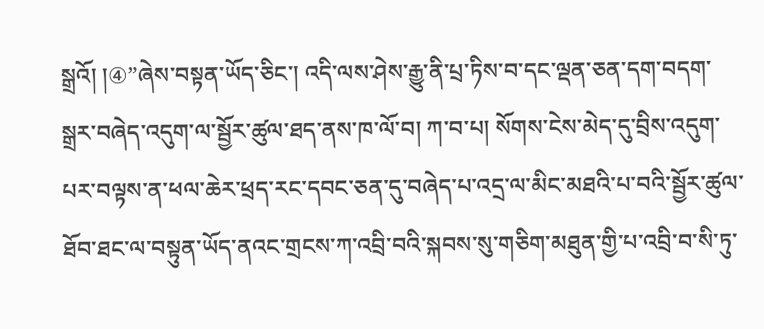སྒྲའོ། །④”ཞེས་བསྟན་ཡོད་ཅིང་། འདི་ལས་ཤེས་རྒྱུ་ནི་པྲ་ཏིས་བ་དང་ལྡན་ཅན་དག་བདག་སྒྲར་བཞེད་འདུག་ལ་སྦྱོར་ཚུལ་ཐད་ནས་ཁ་ལོ་བ། ཀ་བ་པ། སོགས་ངེས་མེད་དུ་བྲིས་འདུག་པར་བལྟས་ན་ཕལ་ཆེར་ཕྲད་རང་དབང་ཅན་དུ་བཞེད་པ་འདྲ་ལ་མིང་མཐའི་པ་བའི་སྦྱོར་ཚུལ་ཐོབ་ཐང་ལ་བསྟུན་ཡོད་ནའང་གྲངས་ཀ་འབྲི་བའི་སྐབས་སུ་གཅིག་མཐུན་གྱི་པ་འབྲི་བ་སི་ཏུ་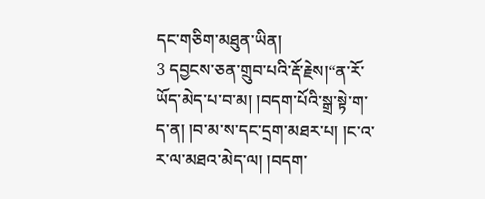དང་གཅིག་མཐུན་ཡིན།
3 དབྱངས་ཅན་གྲུབ་པའི་རྡོ་རྗེས།“ན་རོ་ཡོད་མེད་པ་བ་མ། །བདག་པོའི་སྒྲ་སྟེ་ག་ད་ན། །བ་མ་ས་དང་དྲག་མཐར་པ། །ང་འ་ར་ལ་མཐའ་མེད་ལ། །བདག་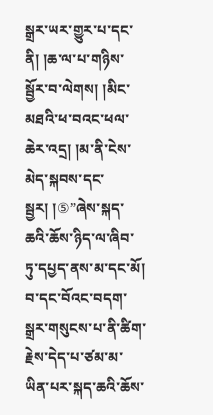སྒྲར་ཡར་གྱུར་པ་དང་ནི། །ཆ་ལ་པ་གཉིས་སྦྱོར་བ་ལེགས། །མིང་མཐའི་ཕ་བའང་ཕལ་ཆེར་འདྲ། །མ་ནི་ངེས་མེད་སྐབས་དང་སྦྱར། །⑤”ཞེས་སྐད་ཆའི་ཆོས་ཉིད་ལ་ཞིབ་ཏུ་དཔྱད་ནས་མ་དང་མོ། བ་དང་བོའང་བདག་སྒྲར་གསུངས་པ་ནི་ཚིག་རྗེས་དེད་པ་ཙམ་མ་ཡིན་པར་སྐད་ཆའི་ཆོས་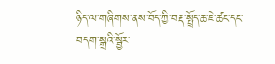ཉིད་ལ་གཞིགས་ནས་བོད་ཀྱི་བརྡ་སྤྲོད་ཆ་ཇེ་ཚང་དང་བདག་སྒྲའི་སྦྱོར་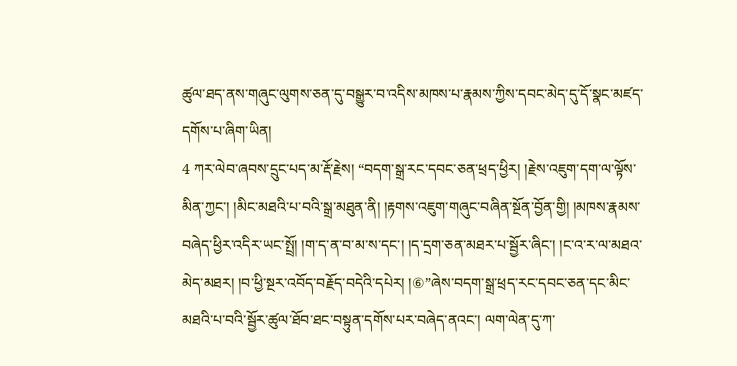ཚུལ་ཐད་ནས་གཞུང་ལུགས་ཅན་དུ་བསྒྱུར་བ་འདིས་མཁས་པ་རྣམས་ཀྱིས་དབང་མེད་དུ་དོ་སྣང་མཛད་དགོས་པ་ཞིག་ཡིན།
4 ཀར་ལེབ་ཞབས་དྲུང་པད་མ་རྡོ་རྗེས། “བདག་སྒྲ་རང་དབང་ཅན་ཕྲད་ཕྱིར། །རྗེས་འཇུག་དག་ལ་ལྟོས་མིན་ཀྱང་། །མིང་མཐའི་པ་བའི་སྒྲ་མཐུན་ནི། །རྟགས་འཇུག་གཞུང་བཞིན་སྔོན་བྱོན་གྱི། །མཁས་རྣམས་བཞེད་ཕྱིར་འདིར་ཡང་སྤྲོ། །ག་ད་ན་བ་མ་ས་དང་། །ད་དྲག་ཅན་མཐར་པ་སྦྱོར་ཞིང་། །ང་འ་ར་ལ་མཐའ་མེད་མཐར། །བ་ཕྱི་སྔར་འབོད་བརྗོད་བདེའི་དཔེར། །⑥”ཞེས་བདག་སྒྲ་ཕྲད་རང་དབང་ཅན་དང་མིང་མཐའི་པ་བའི་སྦྱོར་ཚུལ་ཐོབ་ཐང་བསྟུན་དགོས་པར་བཞེད་ནའང་། ལག་ལེན་དུ་ཀ་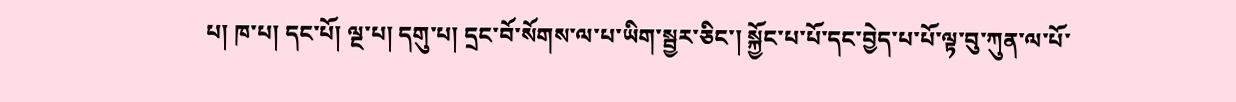པ། ཁ་པ། དང་པོ། ལྔ་པ། དགུ་པ། དྲང་བོ་སོགས་ལ་པ་ཡིག་སྦྱར་ཅིང་། སྐྱོང་པ་པོ་དང་བྱེད་པ་པོ་ལྟ་བུ་ཀུན་ལ་པོ་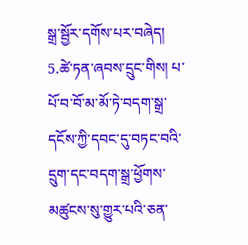སྒྲ་སྦྱོར་དགོས་པར་བཞེད།
5.ཚེ་ཏན་ཞབས་དྲུང་གིས། པ་པོ་བ་བོ་མ་མོ་ཏེ་བདག་སྒྲ་དངོས་ཀྱི་དབང་དུ་བཏང་བའི་དྲུག་དང་བདག་སྒྲ་ཕྱོགས་མཚུངས་སུ་གྱུར་པའི་ཅན་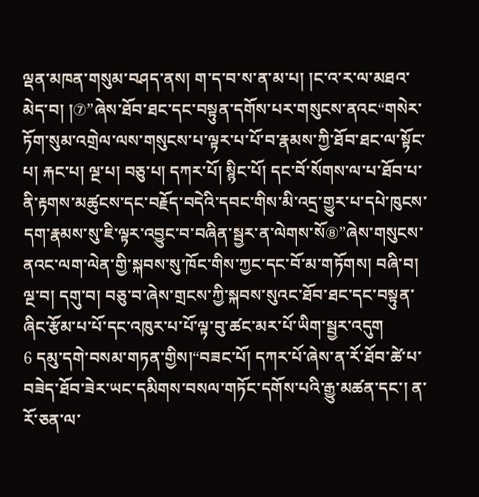ལྡན་མཁན་གསུམ་བཤད་ནས། ག་ད་བ་ས་ན་མ་པ། །ང་འ་ར་ལ་མཐའ་མེད་བ། །⑦”ཞེས་ཐོབ་ཐང་དང་བསྟུན་དགོས་པར་གསུངས་ནའང“གསེར་ཏོག་སུམ་འགྲེལ་ལས་གསུངས་པ་ལྟར་པ་པོ་བ་རྣམས་ཀྱི་ཐོབ་ཐང་ལ་སྟོང་པ། རྐང་པ། ལྔ་པ། བཅུ་པ། དཀར་པོ། སྙིང་པོ། དང་བོ་སོགས་ལ་པ་ཐོབ་པ་ནི་རྟགས་མཚུངས་དང་བརྗོད་བདེའི་དབང་གིས་མི་འདྲ་གྱུར་པ་དཔེ་ཁུངས་དག་རྣམས་སུ་ཇི་ལྟར་འབྱུང་བ་བཞིན་སྦྱར་ན་ལེགས་སོ⑧”ཞེས་གསུངས་ནའང་ལག་ལེན་གྱི་སྐབས་སུ་ཁོང་གིས་ཀྱང་དང་བོ་མ་གཏོགས། བཞི་བ། ལྔ་བ། དགུ་བ། བཅུ་བ་ཞེས་གྲངས་ཀྱི་སྐབས་སུའང་ཐོབ་ཐང་དང་བསྟུན་ཞིང་རྩོམ་པ་པོ་དང་འཁུར་པ་པོ་ལྟ་བུ་ཚང་མར་པོ་ཡིག་སྦྱར་འདུག
6 དམུ་དགེ་བསམ་གཏན་གྱིས།“བཟང་པོ། དཀར་པོ་ཞེས་ན་རོ་ཐོབ་ཚེ་པ་བཟེད་ཐོབ་ཟེར་ཡང་དམིགས་བསལ་གཏོང་དགོས་པའི་རྒྱུ་མཚན་དང་། ན་རོ་ཅན་ལ་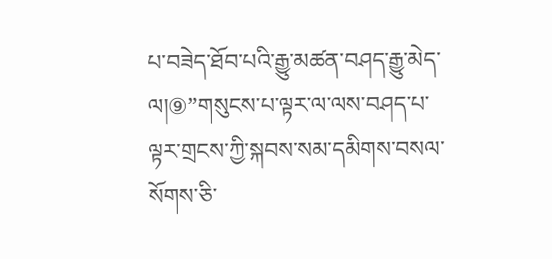པ་བཟེད་ཐོབ་པའི་རྒྱུ་མཚན་བཤད་རྒྱུ་མེད་ལ།⑨”གསུངས་པ་ལྟར་ལ་ལས་བཤད་པ་ལྟར་གྲངས་ཀྱི་སྐབས་སམ་དམིགས་བསལ་སོགས་ཅི་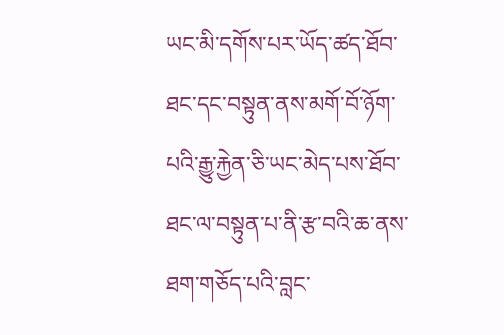ཡང་མི་དགོས་པར་ཡོད་ཚད་ཐོབ་ཐང་དང་བསྟུན་ནས་མགོ་བོ་ཉོག་པའི་རྒྱུ་རྐྱེན་ཅི་ཡང་མེད་པས་ཐོབ་ཐང་ལ་བསྟུན་པ་ནི་རྩ་བའི་ཆ་ནས་ཐག་གཅོད་པའི་བླང་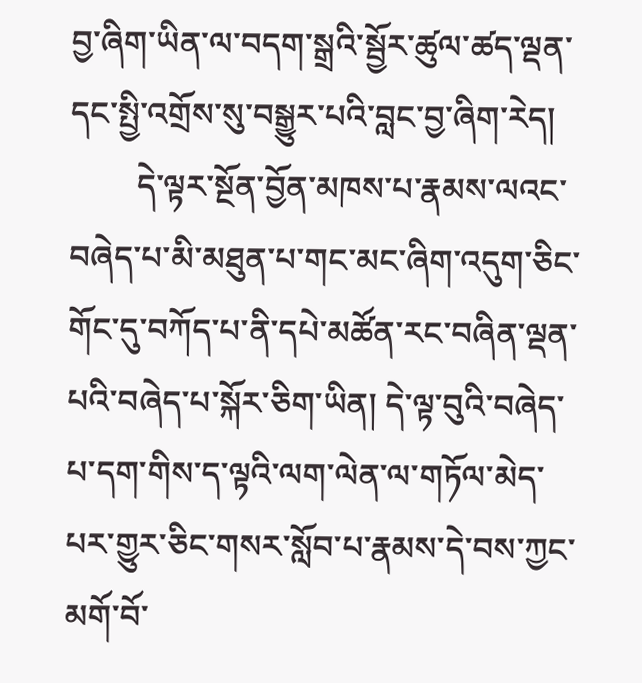བྱ་ཞིག་ཡིན་ལ་བདག་སྒྲའི་སྦྱོར་ཚུལ་ཚད་ལྡན་དང་སྤྱི་འགྲོས་སུ་བསྒྱུར་པའི་བླང་བྱ་ཞིག་རེད།
        དེ་ལྟར་སྔོན་བྱོན་མཁས་པ་རྣམས་ལའང་བཞེད་པ་མི་མཐུན་པ་གང་མང་ཞིག་འདུག་ཅིང་གོང་དུ་བཀོད་པ་ནི་དཔེ་མཚོན་རང་བཞིན་ལྡན་པའི་བཞེད་པ་སྐོར་ཅིག་ཡིན། དེ་ལྟ་བུའི་བཞེད་པ་དག་གིས་ད་ལྟའི་ལག་ལེན་ལ་གཏོལ་མེད་པར་གྱུར་ཅིང་གསར་སློབ་པ་རྣམས་དེ་བས་ཀྱང་མགོ་བོ་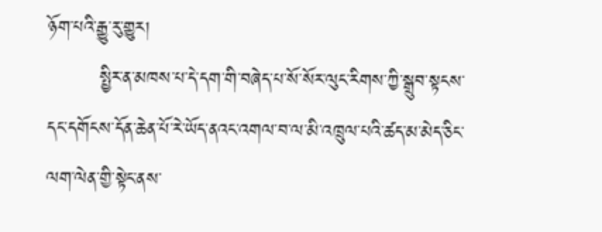ཉོག་པའི་རྒྱུ་རུ་གྱུར།
        སྤྱིར་ན་མཁས་པ་དེ་དག་གི་བཞེད་པ་སོ་སོར་ལུང་རིགས་ཀྱི་སྒྲུབ་སྟངས་དང་དགོངས་དོན་ཆེན་པོ་རེ་ཡོད་ནའང་འགལ་བ་ལ་མི་འཁྲུལ་པའི་ཚད་མ་མེད་ཅིང་ལག་ལེན་གྱི་སྟེང་ནས་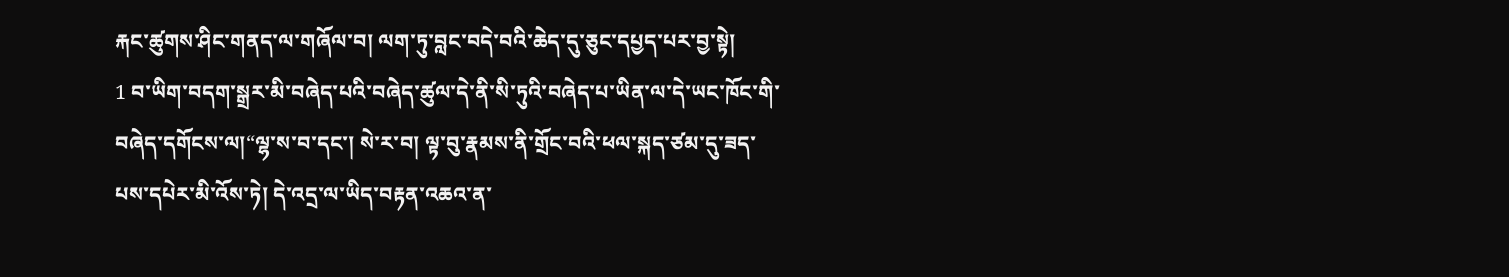རྐང་ཚུགས་ཤིང་གནད་ལ་གཞོལ་བ། ལག་ཏུ་བླང་བདེ་བའི་ཆེད་དུ་ཅུང་དཔྱད་པར་བྱ་སྟེ།
1 བ་ཡིག་བདག་སྒྲར་མི་བཞེད་པའི་བཞེད་ཚུལ་དེ་ནི་སི་ཏུའི་བཞེད་པ་ཡིན་ལ་དེ་ཡང་ཁོང་གི་བཞེད་དགོངས་ལ།“ལྷ་ས་བ་དང་། སེ་ར་བ། ལྟ་བུ་རྣམས་ནི་གྲོང་བའི་ཕལ་སྐད་ཙམ་དུ་ཟད་པས་དཔེར་མི་འོས་ཏེ། དེ་འདྲ་ལ་ཡིད་བརྟན་འཆའ་ན་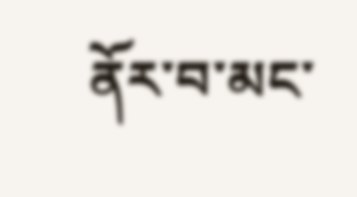ནོར་བ་མང་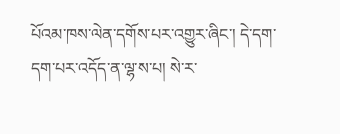པོའམ་ཁས་ལེན་དགོས་པར་འགྱུར་ཞིང་། དེ་དག་དག་པར་འདོད་ན་ལྷ་ས་པ། སེ་ར་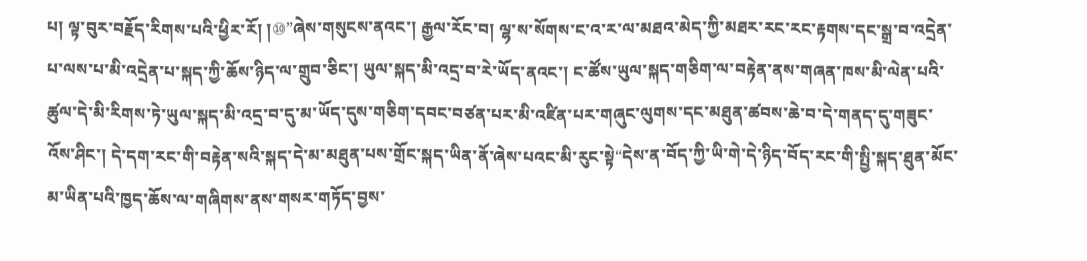པ། ལྟ་བུར་བརྗོད་རིགས་པའི་ཕྱིར་རོ། །⑩”ཞེས་གསུངས་ནའང་། རྒྱལ་རོང་བ། ལྷ་ས་སོགས་ང་འ་ར་ལ་མཐའ་མེད་ཀྱི་མཐར་རང་རང་རྟགས་དང་སྒྲ་བ་འདྲེན་པ་ལས་པ་མི་འདྲེན་པ་སྐད་ཀྱི་ཆོས་ཉིད་ལ་གྲུབ་ཅིང་། ཡུལ་སྐད་མི་འདྲ་བ་རེ་ཡོད་ནའང་། ང་ཚོས་ཡུལ་སྐད་གཅིག་ལ་བརྟེན་ནས་གཞན་ཁས་མི་ལེན་པའི་ཚུལ་དེ་མི་རིགས་ཏེ་ཡུལ་སྐད་མི་འདྲ་བ་དུ་མ་ཡོད་དུས་གཅིག་དབང་བཙན་པར་མི་འཛིན་པར་གཞུང་ལུགས་དང་མཐུན་ཚབས་ཆེ་བ་དེ་གནད་དུ་གཟུང་འོས་ཤིང་། དེ་དག་རང་གི་བརྟེན་སའི་སྐད་དེ་མ་མཐུན་པས་གྲོང་སྐད་ཡིན་ནོ་ཞེས་པའང་མི་རུང་སྟེ“དེས་ན་བོད་ཀྱི་ཡི་གེ་དེ་ཉིད་བོད་རང་གི་སྤྱི་སྐད་ཐུན་མོང་མ་ཡིན་པའི་ཁྱད་ཆོས་ལ་གཞིགས་ནས་གསར་གཏོད་བྱས་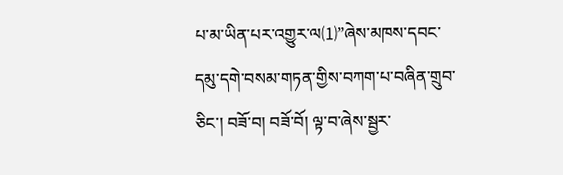པ་མ་ཡིན་པར་འགྱུར་ལ⑴”ཞེས་མཁས་དབང་དམུ་དགེ་བསམ་གཏན་གྱིས་བཀག་པ་བཞིན་གྲུབ་ཅིང་། བཟོ་བ། བཟོ་བོ། ལྟ་བ་ཞེས་སྦྱར་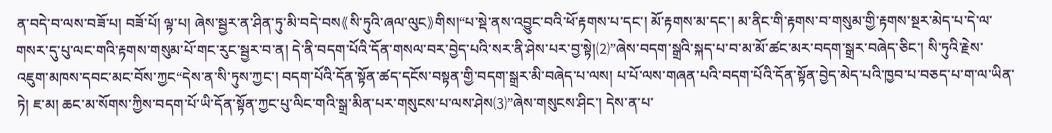ན་བདེ་བ་ལས་བཟོ་པ། བཟོ་པོ། ལྟ་པ། ཞེས་སྦྱར་ན་ཤིན་ཏུ་མི་བདེ་བས《སི་ཏུའི་ཞལ་ལུང》གིས།“པ་སྡེ་ནས་འབྱུང་བའི་ཕོ་རྟགས་པ་དང་། མོ་རྟགས་མ་དང་། མ་ནིང་གི་རྟགས་བ་གསུམ་གྱི་རྟགས་སྔར་མེད་པ་དེ་ལ་གསར་དུ་པུ་ལང་གའི་རྟགས་གསུམ་པོ་གང་རུང་སྦྱར་བ་ན། དེ་ནི་བདག་པོའི་དོན་གསལ་བར་བྱེད་པའི་སར་ནི་ཤེས་པར་བྱ་སྟེ།⑵”ཞེས་བདག་སྒྲའི་སྐད་པ་བ་མ་མོ་ཚང་མར་བདག་སྒྲར་བཞེད་ཅིང་། སི་ཏུའི་རྗེས་འཇུག་མཁས་དབང་མང་བོས་ཀྱང“དེས་ན་སི་ཏུས་ཀྱང་། བདག་པོའི་དོན་སྟོན་ཚད་དངོས་བསྟན་གྱི་བདག་སྒྲར་མི་བཞེད་པ་ལས། པ་པོ་ལས་གཞན་པའི་བདག་པོའི་དོན་སྟོན་བྱེད་མེད་པའི་ཁྱབ་པ་བཅད་པ་ག་ལ་ཡིན་ཏེ། ཇ་མ། ཆང་མ་སོགས་ཀྱིས་བདག་པོ་ཡི་དོན་སྟོན་ཀྱང་པུ་ལིང་གའི་སྒྲ་མིན་པར་གསུངས་པ་ལས་ཤེས⑶”ཞེས་གསུངས་ཤིང་། དེས་ན་པ་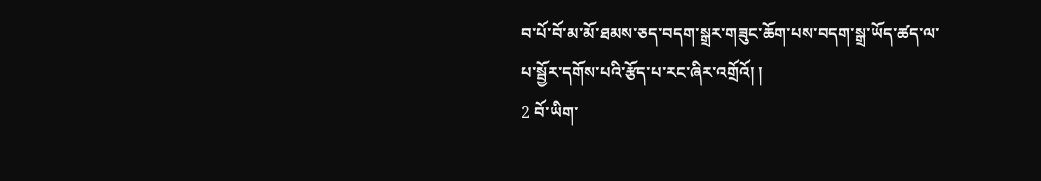བ་པོ་བོ་མ་མོ་ཐམས་ཅད་བདག་སྒྲར་གཟུང་ཆོག་པས་བདག་སྒྲ་ཡོད་ཚད་ལ་པ་སྦྱོར་དགོས་པའི་རྩོད་པ་རང་ཞིར་འགྲོའོ། །
2 བོ་ཡིག་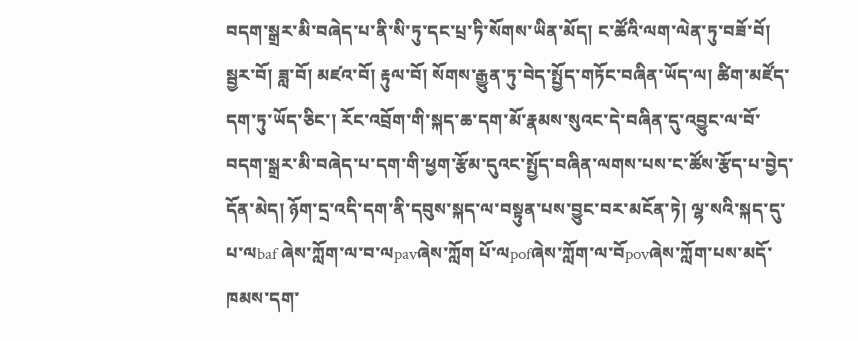བདག་སྒྲར་མི་བཞེད་པ་ནི་སི་ཏུ་དང་པྲ་ཏི་སོགས་ཡིན་མོད། ང་ཚོའི་ལག་ལེན་ཏུ་བཟོ་བོ། སྦྱར་བོ། ཟླ་བོ། མཛའ་བོ། རྟུལ་བོ། སོགས་རྒྱུན་ཏུ་བེད་སྤྱོད་གཏོང་བཞིན་ཡོད་ལ། ཚིག་མཛོད་དག་ཏུ་ཡོད་ཅིང་། རོང་འབྲོག་གི་སྐད་ཆ་དག་མོ་རྣམས་སུའང་དེ་བཞིན་དུ་འབྱུང་ལ་བོ་བདག་སྒྲར་མི་བཞེད་པ་དག་གི་ཕྱག་རྩོམ་དུའང་སྤྱོད་བཞིན་ལགས་པས་ང་ཚོས་རྩོད་པ་བྱེད་དོན་མེད། ཉོག་དྲ་འདི་དག་ནི་དབུས་སྐད་ལ་བསྟུན་པས་བྱུང་བར་མངོན་ཏེ། ལྷ་སའི་སྐད་དུ་པ་ལbaf ཞེས་ཀློག་ལ་བ་ལpavཞེས་ཀློག པོ་ལpofཞེས་ཀློག་ལ་བོpovཞེས་ཀློག་པས་མདོ་ཁམས་དག་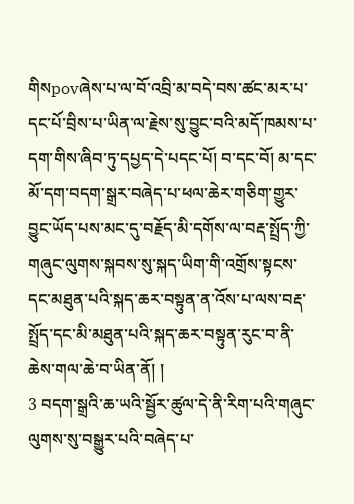གིསpovཞེས་པ་ལ་བོ་འབྲི་མ་བདེ་བས་ཚང་མར་པ་དང་པོ་བྲིས་པ་ཡིན་ལ་རྗེས་སུ་བྱུང་བའི་མདོ་ཁམས་པ་དག་གིས་ཞིབ་ཏུ་དཔྱད་དེ་པདང་པོ། བ་དང་བོ། མ་དང་མོ་དག་བདག་སྒྲར་བཞེད་པ་ཕལ་ཆེར་གཅིག་གྱུར་བྱུང་ཡོད་པས་མང་དུ་བརྗོད་མི་དགོས་ལ་བརྡ་སྤྲོད་ཀྱི་གཞུང་ལུགས་སྐབས་སུ་སྐད་ཡིག་གི་འགྲོས་སྟངས་དང་མཐུན་པའི་སྐད་ཆར་བསྟུན་ན་འོས་པ་ལས་བརྡ་སྤྲོད་དང་མི་མཐུན་པའི་སྐད་ཆར་བསྟུན་རུང་བ་ནི་ཆེས་གལ་ཆེ་བ་ཡིན་ནོ། །
3 བདག་སྒྲའི་ཆ་ཡའི་སྦྱོར་ཚུལ་དེ་ནི་རིག་པའི་གཞུང་ལུགས་སུ་བསྒྱུར་པའི་བཞེད་པ་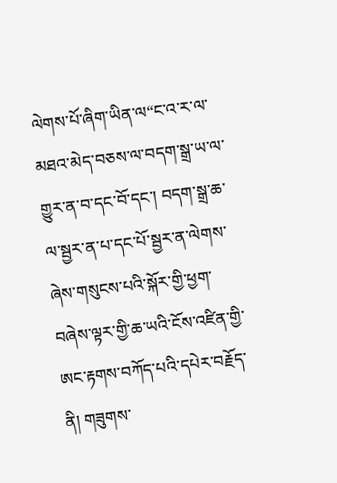ལེགས་པོ་ཞིག་ཡིན་ལ“ང་འ་ར་ལ་མཐའ་མེད་བཅས་ལ་བདག་སྒྲ་ཡ་ལ་གྱུར་ན་བ་དང་བོ་དང་། བདག་སྒྲ་ཆ་ལ་སྦྱར་ན་པ་དང་པོ་སྦྱར་ན་ལེགས་ཞེས་གསུངས་པའི་སྐོར་གྱི་ཕྱག་བཞེས་ལྟར་གྱི་ཆ་ཡའི་ངོས་འཛིན་གྱི་ཨང་རྟགས་བཀོད་པའི་དཔེར་བརྗོད་ནི། གཟུགས་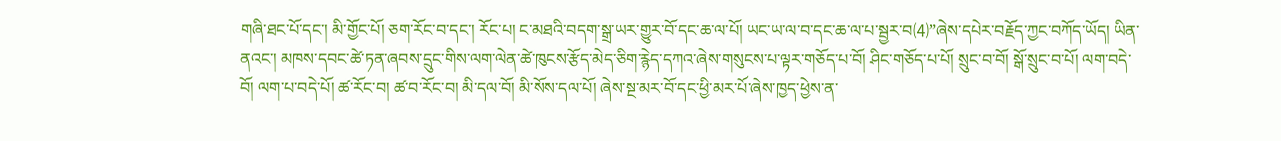གཞི་ཐང་པོ་དང་། མི་གྱོང་པོ། ཅག་རོང་བ་དང་། རོང་པ། ང་མཐའི་བདག་སྒྲ་ཡར་གྱུར་བོ་དང་ཆ་ལ་པོ། ཡང་ཡ་ལ་བ་དང་ཆ་ལ་པ་སྦྱར་བ⑷”ཞེས་དཔེར་བརྗོད་ཀྱང་བཀོད་ཡོད། ཡིན་ནའང་། མཁས་དབང་ཚེ་ཏན་ཞབས་དྲུང་གིས་ལག་ལེན་ཚེ་ཁུངས་རྩོད་མེད་ཅིག་རྙེད་དཀའ་ཞེས་གསུངས་པ་ལྟར་གཅོད་པ་བོ། ཤིང་གཅོད་པ་པོ། སྲུང་བ་བོ། སྒོ་སྲུང་བ་པོ། ལག་བདེ་བོ། ལག་པ་བདེ་པོ། ཚ་རོང་བ། ཚ་བ་རོང་བ། མི་དལ་བོ། མི་སོས་དལ་པོ། ཞེས་སྔ་མར་བོ་དང་ཕྱི་མར་པོ་ཞེས་ཁྱད་ཕྱེས་ན་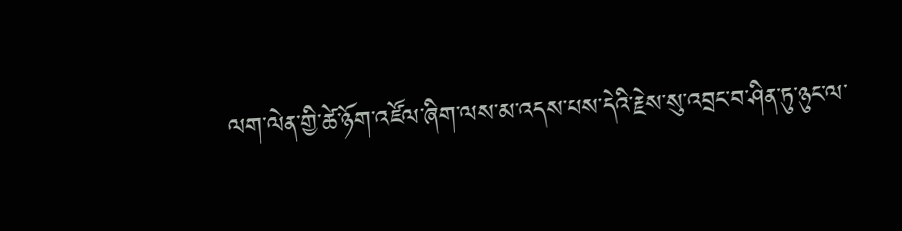ལག་ལེན་གྱི་ཚེ་ཉོག་འཛོལ་ཞིག་ལས་མ་འདས་པས་དེའི་རྗེས་སུ་འབྲང་བ་ཤིན་ཏུ་ཉུང་ལ་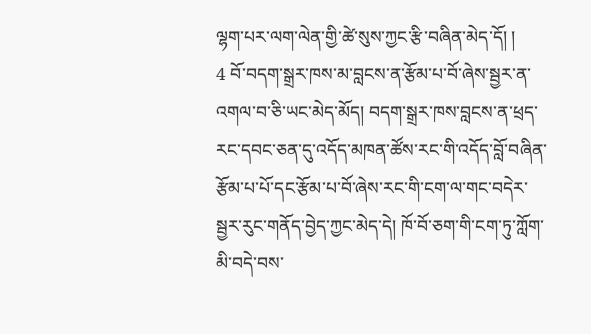ལྷག་པར་ལག་ལེན་གྱི་ཚེ་སུས་ཀྱང་རྩི་བཞིན་མེད་དོ། །
4 བོ་བདག་སྒྲར་ཁས་མ་བླངས་ན་རྩོམ་པ་བོ་ཞེས་སྦྱར་ན་འགལ་བ་ཅི་ཡང་མེད་མོད། བདག་སྒྲར་ཁས་བླངས་ན་ཕྲད་རང་དབང་ཅན་དུ་འདོད་མཁན་ཚོས་རང་གི་འདོད་བློ་བཞིན་རྩོམ་པ་པོ་དང་རྩོམ་པ་བོ་ཞེས་རང་གི་ངག་ལ་གང་བདེར་སྦྱར་རུང་གནོད་བྱེད་ཀྱང་མེད་དེ། ཁོ་བོ་ཅག་གི་ངག་ཏུ་ཀློག་མི་བདེ་བས་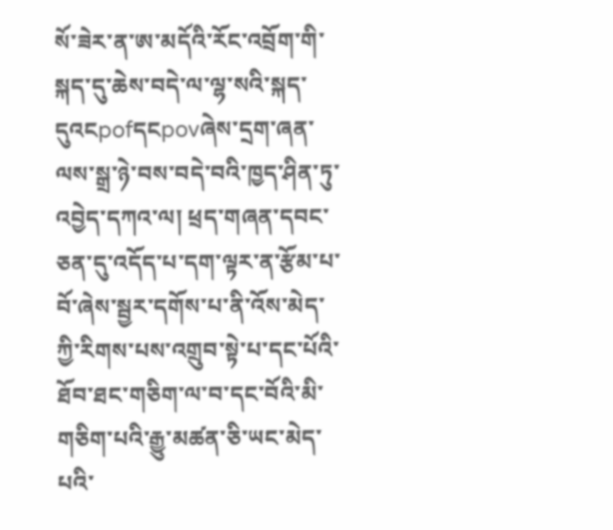སོ་ཟེར་ན་ཨ་མདོའི་རོང་འབྲོག་གི་སྐད་དུ་ཆེས་བདེ་ལ་ལྷ་སའི་སྐད་དུའངpofདངpovཞེས་དྲག་ཞན་ལས་སྒྲ་ཉེ་བས་བདེ་བའི་ཁྱད་ཤིན་ཏུ་འབྱེད་དཀའ་ལ། ཕྲད་གཞན་དབང་ཅན་དུ་འདོད་པ་དག་ལྟར་ན་རྩོམ་པ་བོ་ཞེས་སྦྱར་དགོས་པ་ནི་འོས་མེད་ཀྱི་རིགས་པས་འགྲུབ་སྟེ་པ་དང་པོའི་ཐོབ་ཐང་གཅིག་ལ་བ་དང་བོའི་མི་གཅིག་པའི་རྒྱུ་མཚན་ཅི་ཡང་མེད་པའི་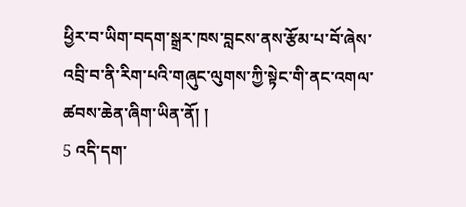ཕྱིར་བ་ཡིག་བདག་སྒྲར་ཁས་བླངས་ནས་རྩོམ་པ་བོ་ཞེས་འབྲི་བ་ནི་རིག་པའི་གཞུང་ལུགས་ཀྱི་སྟེང་གི་ནང་འགལ་ཚབས་ཆེན་ཞིག་ཡིན་ནོ། །
5 འདི་དག་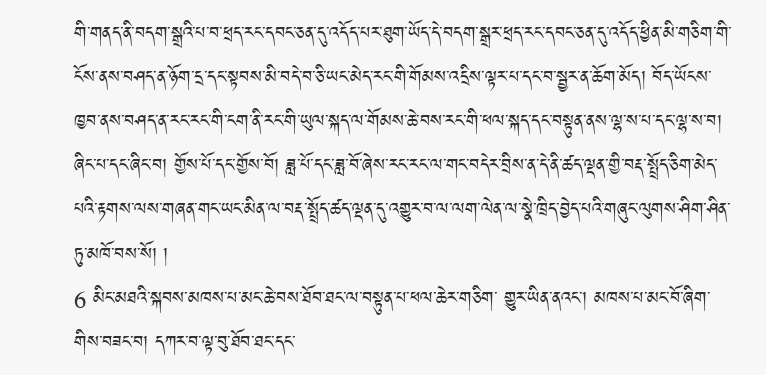གི་གནད་ནི་བདག་སྒྲའི་པ་བ་ཕྲད་རང་དབང་ཅན་དུ་འདོད་པར་ཐུག་ཡོད་དེ་བདག་སྒྲར་ཕྲད་རང་དབང་ཅན་དུ་འདོད་ཕྱིན་མི་གཅིག་གི་ངོས་ནས་བཤད་ན་ཉོག་དྲ་དང་སྟབས་མི་བདེ་བ་ཅི་ཡང་མེད་རང་གི་གོམས་འདྲིས་ལྟར་པ་དང་བ་སྦྱར་ན་ཆོག་མོད། བོད་ཡོངས་ཁྱབ་ནས་བཤད་ན་རང་རང་གི་ངག་ནི་རང་གི་ཡུལ་སྐད་ལ་གོམས་ཆེ་བས་རང་གི་ཕལ་སྐད་དང་བསྟུན་ནས་ལྷ་ས་པ་དང་ལྷ་ས་བ། ཞིང་པ་དང་ཞིང་བ། གྱོས་པོ་དང་གྱོས་བོ། ཟླ་པོ་དང་ཟླ་བོ་ཞེས་རང་རང་ལ་གང་བདེར་བྲིས་ན་དེ་ནི་ཚད་ལྡན་གྱི་བརྡ་སྤྲོད་ཅིག་མེད་པའི་རྟགས་ལས་གཞན་གང་ཡང་མིན་ལ་བརྡ་སྤྲོད་ཚད་ལྡན་དུ་འགྱུར་བ་ལ་ལག་ལེན་ལ་སྣེ་ཁྲིད་བྱེད་པའི་གཞུང་ལུགས་ཤིག་ཤིན་ཏུ་མཁོ་བས་སོ། །
6 མིང་མཐའི་སྐབས་མཁས་པ་མང་ཆེ་བས་ཐོབ་ཐང་ལ་བསྟུན་པ་ཕལ་ཆེར་གཅིག་ གྱུར་ཡིན་ནའང་། མཁས་པ་མང་བོ་ཞིག་གིས་བཟང་བ། དཀར་བ་ལྟ་བུ་ཐོབ་ཐང་དང་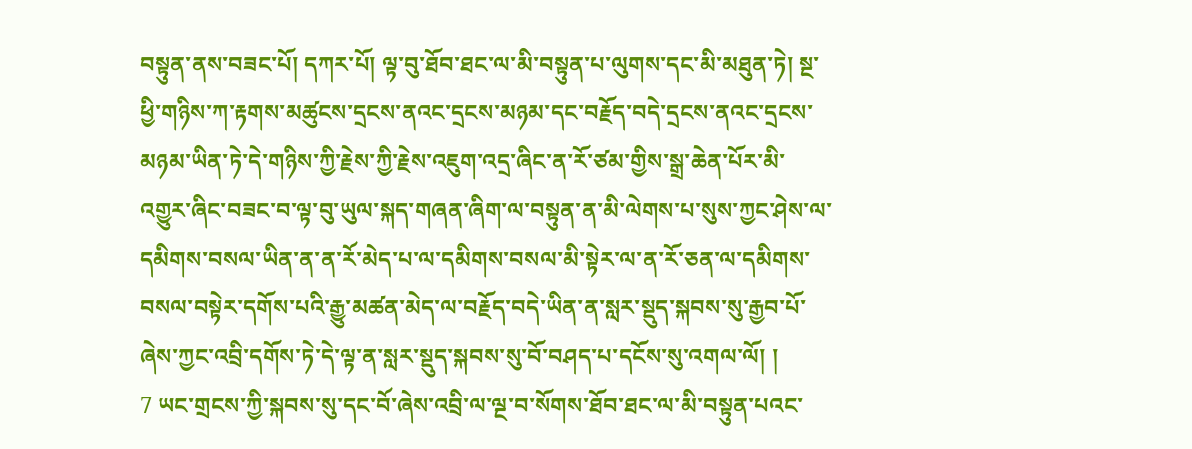བསྟུན་ནས་བཟང་པོ། དཀར་པོ། ལྟ་བུ་ཐོབ་ཐང་ལ་མི་བསྟུན་པ་ལུགས་དང་མི་མཐུན་ཏེ། སྔ་ཕྱི་གཉིས་ཀ་རྟགས་མཚུངས་དྲངས་ནའང་དྲངས་མཉམ་དང་བརྗོད་བདེ་དྲངས་ནའང་དྲངས་མཉམ་ཡིན་ཏེ་དེ་གཉིས་ཀྱི་རྗེས་ཀྱི་རྗེས་འཇུག་འདྲ་ཞིང་ན་རོ་ཙམ་གྱིས་སྒྲ་ཆེན་པོར་མི་འགྱུར་ཞིང་བཟང་བ་ལྟ་བུ་ཡུལ་སྐད་གཞན་ཞིག་ལ་བསྟུན་ན་མི་ལེགས་པ་སུས་ཀྱང་ཤེས་ལ་དམིགས་བསལ་ཡིན་ན་ན་རོ་མེད་པ་ལ་དམིགས་བསལ་མི་སྟེར་ལ་ན་རོ་ཅན་ལ་དམིགས་བསལ་བསྟེར་དགོས་པའི་རྒྱུ་མཚན་མེད་ལ་བརྗོད་བདེ་ཡིན་ན་སླར་སྡུད་སྐབས་སུ་རྒྱབ་པོ་ཞེས་ཀྱང་འབྲི་དགོས་ཏེ་དེ་ལྟ་ན་སླར་སྡུད་སྐབས་སུ་བོ་བཤད་པ་དངོས་སུ་འགལ་ལོ། །
7 ཡང་གྲངས་ཀྱི་སྐབས་སུ་དང་བོ་ཞེས་འབྲི་ལ་ལྔ་བ་སོགས་ཐོབ་ཐང་ལ་མི་བསྟུན་པའང་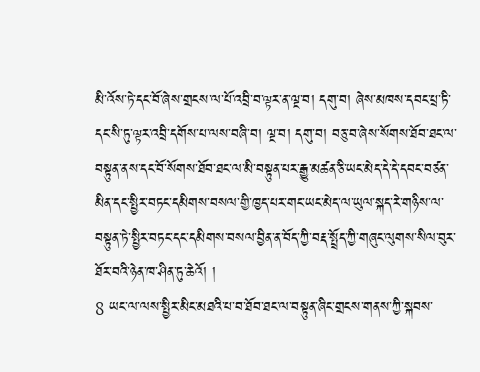མི་འོས་ཏེ་དང་བོ་ཞེས་གྲངས་ལ་པོ་འབྲི་བ་ལྟར་ན་ལྔ་བ། དགུ་བ། ཞེས་མཁས་དབང་པྲ་ཏི་དང་སི་ཏུ་ལྟར་འབྲི་དགོས་པ་ལས་བཞི་བ། ལྔ་བ། དགུ་བ། བཅུ་བ་ཞེས་སོགས་ཐོབ་ཐང་ལ་བསྟུན་ནས་དང་བོ་སོགས་ཐོབ་ཐང་ལ་མི་བསྟུན་པར་རྒྱུ་མཚན་ཅི་ཡང་མེད་དེ་དེ་དབང་བཙན་མིན་དང་སྤྱིར་བཏང་དམིགས་བསལ་གྱི་ཁྱད་པར་གང་ཡང་མེད་ལ་ཡུལ་སྐད་རེ་གཉིས་ལ་བསྟུན་ཏེ་སྤྱིར་བཏང་དང་དམིགས་བསལ་བྱིན་ན་བོད་ཀྱི་བརྡ་སྤྲོད་ཀྱི་གཞུང་ལུགས་སིལ་བུར་ཐོར་བའི་ཉེན་ཁ་ཤིན་ཏུ་ཆེའོ། །
8 ཡང་ལ་ལས་སྤྱིར་མིང་མཐའི་པ་བ་ཐོབ་ཐང་ལ་བསྟུན་ཞིང་གྲངས་གནས་ཀྱི་སྐབས་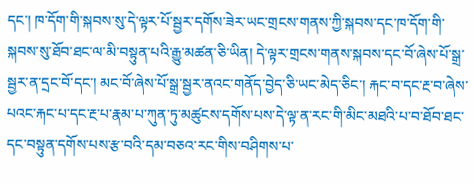དང་། ཁ་དོག་གི་སྐབས་སུ་དེ་ལྟར་པོ་སྦྱར་དགོས་ཟེར་ཡང་གྲངས་གནས་ཀྱི་སྐབས་དང་ཁ་དོག་གི་སྐབས་སུ་ཐོབ་ཐང་ལ་མི་བསྟུན་པའི་རྒྱུ་མཚན་ཅི་ཡིན། དེ་ལྟར་གྲངས་གནས་སྐབས་དང་བོ་ཞེས་པོ་སྒྲ་སྦྱར་ན་དྲང་བོ་དང་། མང་བོ་ཞེས་པོ་སྒྲ་སྦྱར་ནའང་གནོད་བྱེད་ཅི་ཡང་མེད་ཅིང་། རྐང་བ་དང་རྔ་བ་ཞེས་པའང་རྐང་པ་དང་རྔ་པ་རྣམ་པ་ཀུན་ཏུ་མཚུངས་དགོས་པས་དེ་ལྟ་ན་རང་གི་མིང་མཐའི་པ་བ་ཐོབ་ཐང་དང་བསྟུན་དགོས་པས་རྩ་བའི་དམ་བཅའ་རང་གིས་བཤིགས་པ་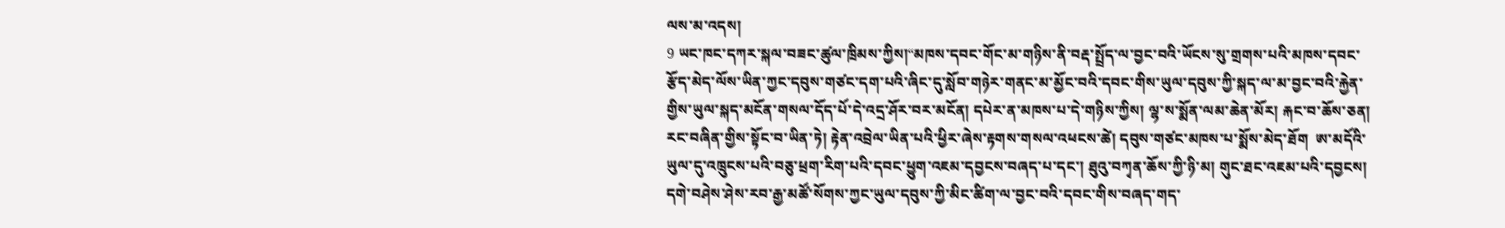ལས་མ་འདས།
9 ཡང་ཁང་དཀར་སྐལ་བཟང་ཚུལ་ཁྲིམས་ཀྱིས།“མཁས་དབང་གོང་མ་གཉིས་ནི་བརྡ་སྤྲོད་ལ་བྱང་བའི་ཡོངས་སུ་གྲགས་པའི་མཁས་དབང་རྩོད་མེད་ལོས་ཡིན་ཀྱང་དབུས་གཙང་དག་པའི་ཞིང་དུ་སློབ་གཉེར་གནང་མ་མྱོང་བའི་དབང་གིས་ཡུལ་དབུས་ཀྱི་སྐད་ལ་མ་བྱང་བའི་རྐྱེན་གྱིས་ཡུལ་སྐད་མངོན་གསལ་དོད་པོ་དེ་འདྲ་ཤོར་བར་མངོན། དཔེར་ན་མཁས་པ་དེ་གཉིས་ཀྱིས། ལྷ་ས་སྨོན་ལམ་ཆེན་མོར། རྐང་བ་ཆོས་ཅན། རང་བཞིན་གྱིས་སྟོང་བ་ཡིན་ཏེ། རྟེན་འབྲེལ་ཡིན་པའི་ཕྱིར་ཞེས་རྟགས་གསལ་འཕངས་ཚེ། དབུས་གཙང་མཁས་པ་སྨོས་མེད་ཐོག  ཨ་མདོའི་ཡུལ་དུ་འཁྲུངས་པའི་བཅུ་ཕྲག་རིག་པའི་དབང་ཕྱུག་འཇམ་དབྱངས་བཞད་པ་དང་། ཐུའུ་བཀྭན་ཆོས་ཀྱི་ཉི་མ། གུང་ཐང་འཇམ་པའི་དབྱངས། དགེ་བཤེས་ཤེས་རབ་རྒྱ་མཚོ་སོགས་ཀྱང་ཡུལ་དབུས་ཀྱི་མིང་ཚིག་ལ་བྱང་བའི་དབང་གིས་བཞད་གད་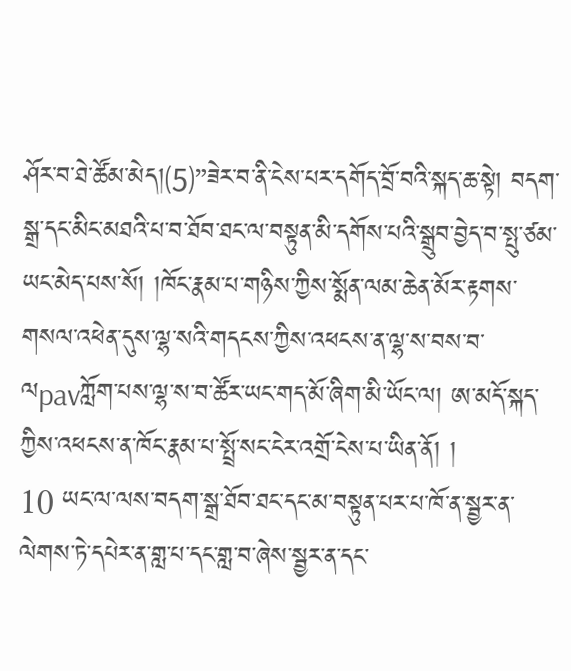ཤོར་བ་ཐེ་ཚོམ་མེད།⑸”ཟེར་བ་ནི་ངེས་པར་དགོད་བྲོ་བའི་སྐད་ཆ་སྟེ། བདག་སྒྲ་དང་མིང་མཐའི་པ་བ་ཐོབ་ཐང་ལ་བསྟུན་མི་དགོས་པའི་སྒྲུབ་བྱེད་བ་སྤུ་ཙམ་ཡང་མེད་པས་སོ། །ཁོང་རྣམ་པ་གཉིས་ཀྱིས་སྨོན་ལམ་ཆེན་མོར་རྟགས་གསལ་འཕེན་དུས་ལྷ་སའི་གདངས་ཀྱིས་འཕངས་ན་ལྷ་ས་བས་བ་ལpavཀློག་པས་ལྷ་ས་བ་ཚོར་ཡང་གད་མོ་ཞིག་མི་ཡོང་ལ། ཨ་མདོ་སྐད་ཀྱིས་འཕངས་ན་ཁོང་རྣམ་པ་སྤྲོ་སང་ངེར་འགྲོ་ངེས་པ་ཡིན་ནོ། །
10 ཡང་ལ་ལས་བདག་སྒྲ་ཐོབ་ཐང་དང་མ་བསྟུན་པར་པ་ཁོ་ན་སྦྱར་ན་ལེགས་ཏེ་དཔེར་ན་གླ་པ་དང་གླ་བ་ཞེས་སྦྱར་ན་དང་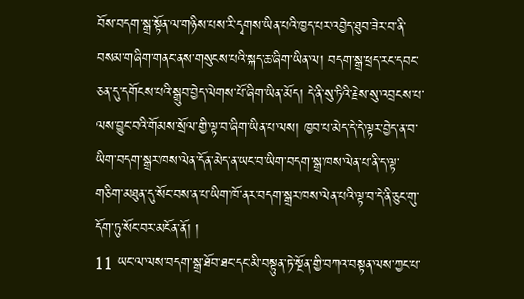བོས་བདག་སྒྲ་སྟོན་ལ་གཉིས་པས་རི་དྭགས་ཡིན་པའི་ཁྱད་པར་འབྱེད་ཐུབ་ཟེར་བ་ནི་བསམ་གཞིག་གནང་ནས་གསུངས་པའི་སྐད་ཆ་ཞིག་ཡིན་ལ། བདག་སྒྲ་ཕྲད་རང་དབང་ཅན་དུ་དགོངས་པའི་སྒྲུབ་བྱེད་ལེགས་པོ་ཞིག་ཡིན་མོད། དེ་ནི་སུ་ཏིའི་རྗེས་སུ་འབྲངས་པ་ལས་བྱུང་བའི་གོམས་སྲོལ་གྱི་ལྟ་བ་ཞིག་ཡིན་པ་ལས། ཁྱབ་པ་མེད་དེ་དེ་ལྟར་བྱེད་ན་བ་ཡིག་བདག་སྒྲར་ཁས་ལེན་དོན་མེད་ན་ཡང་བ་ཡིག་བདག་སྒྲ་ཁས་ལེན་པ་ནི་ད་ལྟ་གཅིག་མཐུན་དུ་སོང་བས་ན་པ་ཡིག་ཁོ་ནར་བདག་སྒྲར་ཁས་ལེན་པའི་ལྟ་བ་དེ་ནི་ཅུང་གུ་དོག་ཏུ་སོང་བར་མངོན་ནོ། །
11 ཡང་ལ་ལས་བདག་སྒྲ་ཐོབ་ཐང་དང་མི་བསྟུན་ཏེ་སྔོན་གྱི་བཀའ་བསྟན་ལས་ཀྱང་པ་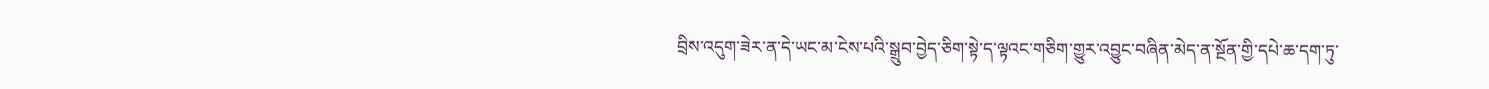བྲིས་འདུག་ཟེར་ན་དེ་ཡང་མ་ངེས་པའི་སྒྲུབ་བྱེད་ཅིག་སྟེ་ད་ལྟའང་གཅིག་གྱུར་འབྱུང་བཞིན་མེད་ན་སྔོན་གྱི་དཔེ་ཆ་དག་ཏུ་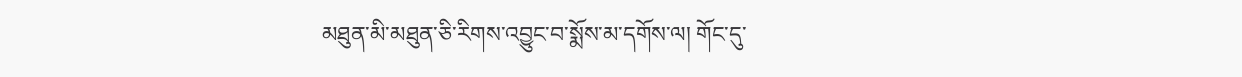མཐུན་མི་མཐུན་ཅི་རིགས་འབྱུང་བ་སྨོས་མ་དགོས་ལ། གོང་དུ་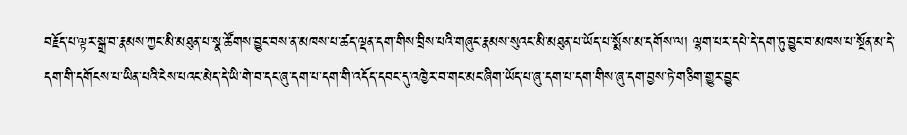བརྗོད་པ་ལྟར་སྒྲ་བ་རྣམས་ཀྱང་མི་མཐུན་པ་སྣ་ཚོགས་བྱུང་བས་ན་མཁས་པ་ཚད་ལྡན་དག་གིས་བྲིས་པའི་གཞུང་རྣམས་སུའང་མི་མཐུན་པ་ཡོད་པ་སྨོས་མ་དགོས་ལ། ལྷག་པར་དཔེ་དེ་དག་ཏུ་བྱུང་བ་མཁས་པ་སྔོན་མ་དེ་དག་གི་དགོངས་པ་ཡིན་པའི་ངེས་པའང་མེད་དེ་ཡི་གེ་བ་དང་ཞུ་དག་པ་དག་གི་འདོད་དབང་དུ་འཁྱེར་བ་གང་མང་ཞིག་ཡོད་པ་ཞུ་དག་པ་དག་གིས་ཞུ་དག་བྱས་ཏེ་གཅིག་གྱུར་བྱུང་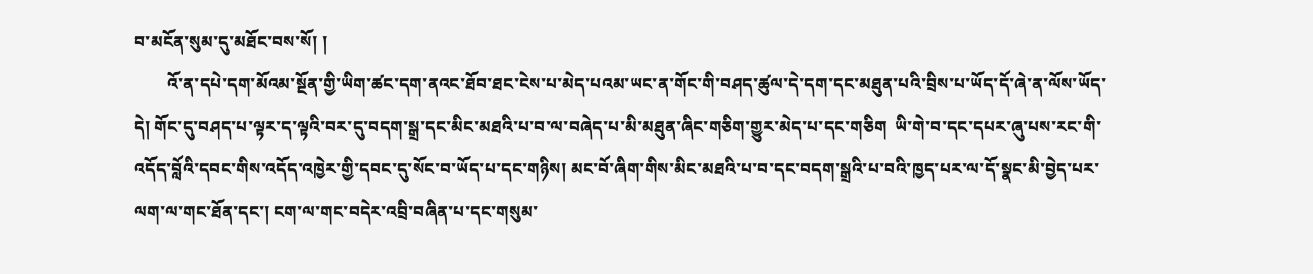བ་མངོན་སུམ་དུ་མཐོང་བས་སོ། །
        འོ་ན་དཔེ་དག་མོའམ་སྔོན་གྱི་ཡིག་ཚང་དག་ནའང་ཐོབ་ཐང་ངེས་པ་མེད་པའམ་ཡང་ན་གོང་གི་བཤད་ཚུལ་དེ་དག་དང་མཐུན་པའི་བྲིས་པ་ཡོད་དོ་ཞེ་ན་ལོས་ཡོད་དེ། གོང་དུ་བཤད་པ་ལྟར་ད་ལྟའི་བར་དུ་བདག་སྒྲ་དང་མིང་མཐའི་པ་བ་ལ་བཞེད་པ་མི་མཐུན་ཞིང་གཅིག་གྱུར་མེད་པ་དང་གཅིག  ཡི་གེ་བ་དང་དཔར་ཞུ་པས་རང་གི་འདོད་བློའི་དབང་གིས་འདོད་འཁྱེར་གྱི་དབང་དུ་སོང་བ་ཡོད་པ་དང་གཉིས། མང་བོ་ཞིག་གིས་མིང་མཐའི་པ་བ་དང་བདག་སྒྲའི་པ་བའི་ཁྱད་པར་ལ་དོ་སྣང་མི་བྱེད་པར་ལག་ལ་གང་ཐོན་དང་། ངག་ལ་གང་བདེར་འབྲི་བཞིན་པ་དང་གསུམ་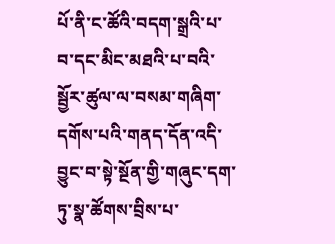པོ་ནི་ང་ཚོའི་བདག་སྒྲའི་པ་བ་དང་མིང་མཐའི་པ་བའི་སྦྱོར་ཚུལ་ལ་བསམ་གཞིག་དགོས་པའི་གནད་དོན་འདི་བྱུང་བ་སྟེ་སྔོན་གྱི་གཞུང་དག་ཏུ་སྣ་ཚོགས་བྲིས་པ་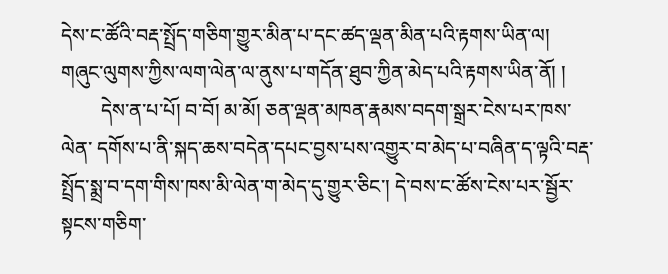དེས་ང་ཚོའི་བརྡ་སྤྲོད་གཅིག་གྱུར་མིན་པ་དང་ཚད་ལྡན་མིན་པའི་རྟགས་ཡིན་ལ། གཞུང་ལུགས་ཀྱིས་ལག་ལེན་ལ་ནུས་པ་གདོན་ཐུབ་ཀྱིན་མེད་པའི་རྟགས་ཡིན་ནོ། །
        དེས་ན་པ་པོ། བ་བོ། མ་མོ། ཅན་ལྡན་མཁན་རྣམས་བདག་སྒྲར་ངེས་པར་ཁས་ལེན་ དགོས་པ་ནི་སྐད་ཆས་བདེན་དཔང་བྱས་པས་འགྱུར་བ་མེད་པ་བཞིན་ད་ལྟའི་བརྡ་སྤྲོད་སྨྲ་བ་དག་གིས་ཁས་མི་ལེན་ག་མེད་དུ་གྱུར་ཅིང་། དེ་བས་ང་ཚོས་ངེས་པར་སྦྱོར་སྟངས་གཅིག་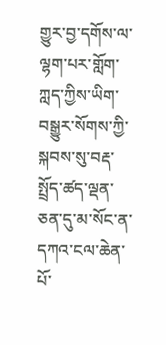གྱུར་བྱ་དགོས་ལ་ལྷག་པར་གློག་ཀླད་ཀྱིས་ཡིག་བསྒྱུར་སོགས་ཀྱི་སྐབས་སུ་བརྡ་སྤྲོད་ཚད་ལྡན་ཅན་དུ་མ་སོང་ན་དཀའ་ངལ་ཆེན་པོ་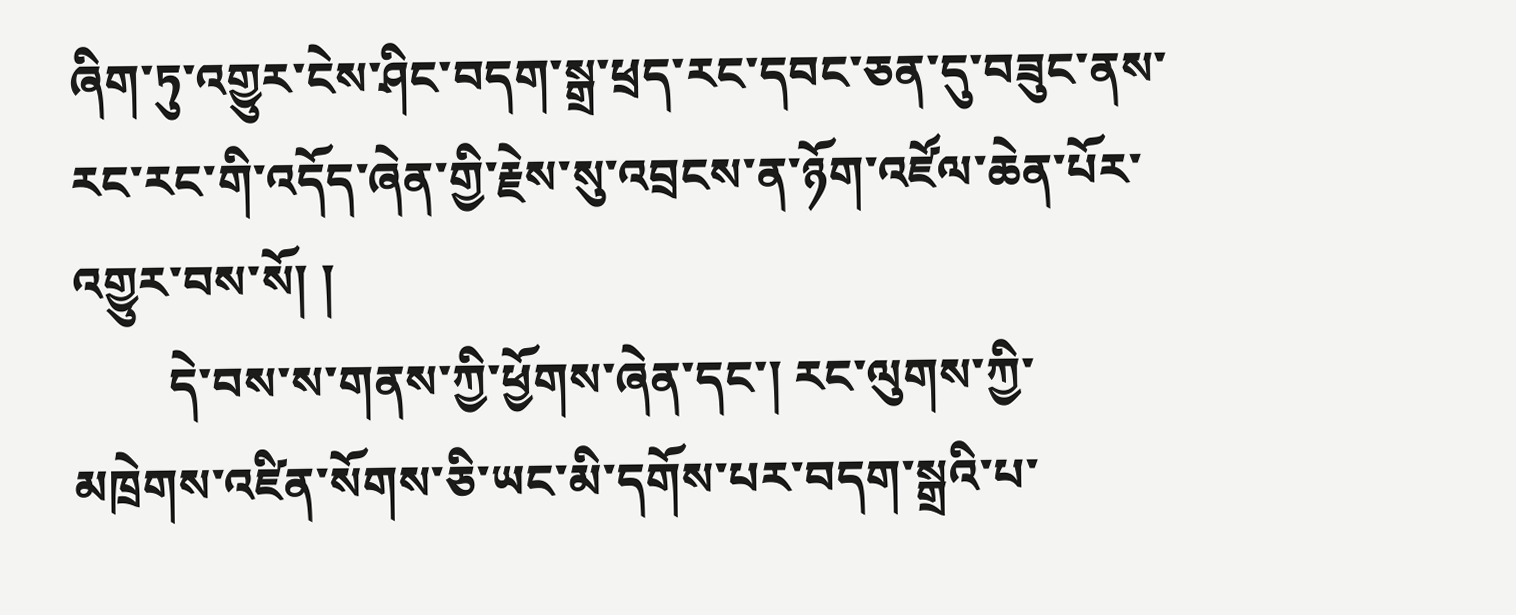ཞིག་ཏུ་འགྱུར་ངེས་ཤིང་བདག་སྒྲ་ཕྲད་རང་དབང་ཅན་དུ་བཟུང་ནས་རང་རང་གི་འདོད་ཞེན་གྱི་རྗེས་སུ་འབྲངས་ན་ཉོག་འཛོལ་ཆེན་པོར་འགྱུར་བས་སོ། །
        དེ་བས་ས་གནས་ཀྱི་ཕྱོགས་ཞེན་དང་། རང་ལུགས་ཀྱི་མཁྲེགས་འཛིན་སོགས་ཅི་ཡང་མི་དགོས་པར་བདག་སྒྲའི་པ་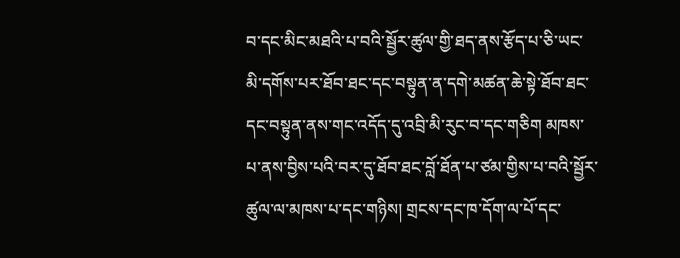བ་དང་མིང་མཐའི་པ་བའི་སྦྱོར་ཚུལ་གྱི་ཐད་ནས་རྩོད་པ་ཅི་ཡང་མི་དགོས་པར་ཐོབ་ཐང་དང་བསྟུན་ན་དགེ་མཚན་ཆེ་སྟེ་ཐོབ་ཐང་དང་བསྟུན་ནས་གང་འདོད་དུ་འབྲི་མི་རུང་བ་དང་གཅིག མཁས་པ་ནས་བྱིས་པའི་བར་དུ་ཐོབ་ཐང་བློ་ཐོན་པ་ཙམ་གྱིས་པ་བའི་སྦྱོར་ཚུལ་ལ་མཁས་པ་དང་གཉིས། གྲངས་དང་ཁ་དོག་ལ་པོ་དང་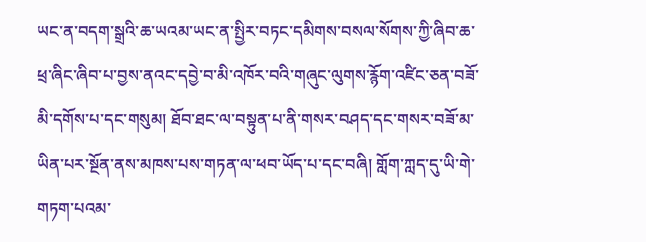ཡང་ན་བདག་སྒྲའི་ཆ་ཡའམ་ཡང་ན་སྤྱིར་བཏང་དམིགས་བསལ་སོགས་ཀྱི་ཞིབ་ཆ་ཕྲ་ཞིང་ཞིབ་པ་བྱས་ནའང་དབྱེ་བ་མི་འཁོར་བའི་གཞུང་ལུགས་རྙོག་འཛིང་ཅན་བཟོ་མི་དགོས་པ་དང་གསུམ། ཐོབ་ཐང་ལ་བསྟུན་པ་ནི་གསར་བཤད་དང་གསར་བཟོ་མ་ཡིན་པར་སྔོན་ནས་མཁས་པས་གཏན་ལ་ཕབ་ཡོད་པ་དང་བཞི། གློག་ཀླད་དུ་ཡི་གེ་གཏག་པའམ་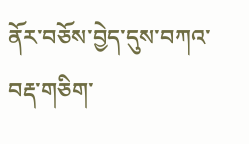ནོར་བཅོས་བྱེད་དུས་བཀའ་བརྡ་གཅིག་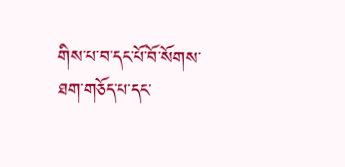གིས་པ་བ་དང་པོ་བོ་སོགས་ཐག་གཅོད་པ་དང་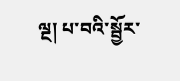ལྔ། པ་བའི་སྦྱོར་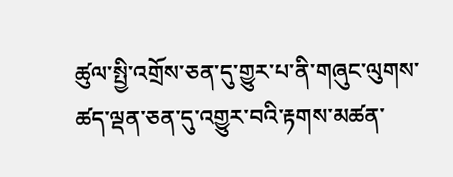ཚུལ་སྤྱི་འགྲོས་ཅན་དུ་གྱུར་པ་ནི་གཞུང་ལུགས་ཚད་ལྡན་ཅན་དུ་འགྱུར་བའི་རྟགས་མཚན་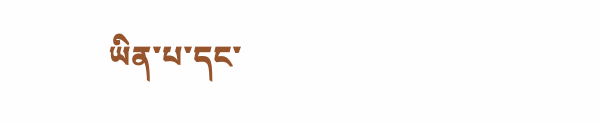ཡིན་པ་དང་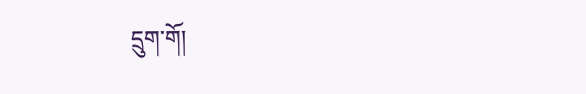དྲུག་གོ།